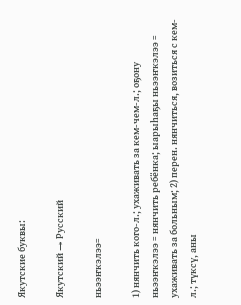Якутские буквы:

Якутский → Русский

ньээҥкэлээ=

1) нянчить кого-л.; ухаживать за кем-чем-л.; оҕону ньээҥкэлээ = нянчить ребёнка; ыарыһаҕы ньээҥкэлээ = ухаживать за больным; 2) перен. нянчиться, возиться с кем-л.; түксү, аны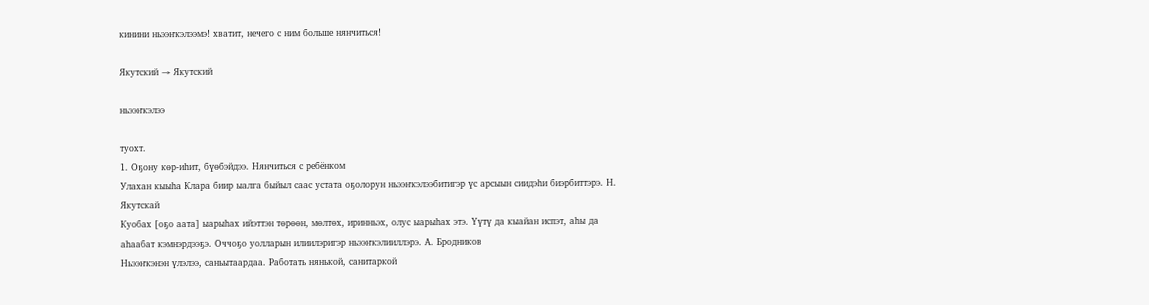кинини ньээҥкэлээмэ! хватит, нечего с ним больше нянчиться!

Якутский → Якутский

ньээҥкэлээ

туохт.
1. Оҕону көр-иһит, бүөбэйдээ. Нянчиться с ребёнком
Улахан кыыһа Клара биир ыалга быйыл саас устата оҕолорун ньээҥкэлээбитигэр үс арсыын сиидэһи биэрбиттэрэ. Н. Якутскай
Куобах [оҕо аата] ыарыһах ийэттэн төрөөн, мөлтөх, иринньэх, олус ыарыһах этэ. Үүтү да кыайан испэт, аһы да аһаабат кэмнэрдээҕэ. Оччоҕо уолларын илиилэригэр ньээҥкэлииллэрэ. А. Бродников
Ньээҥкэнэн үлэлээ, саньытаардаа. Работать нянькой, санитаркой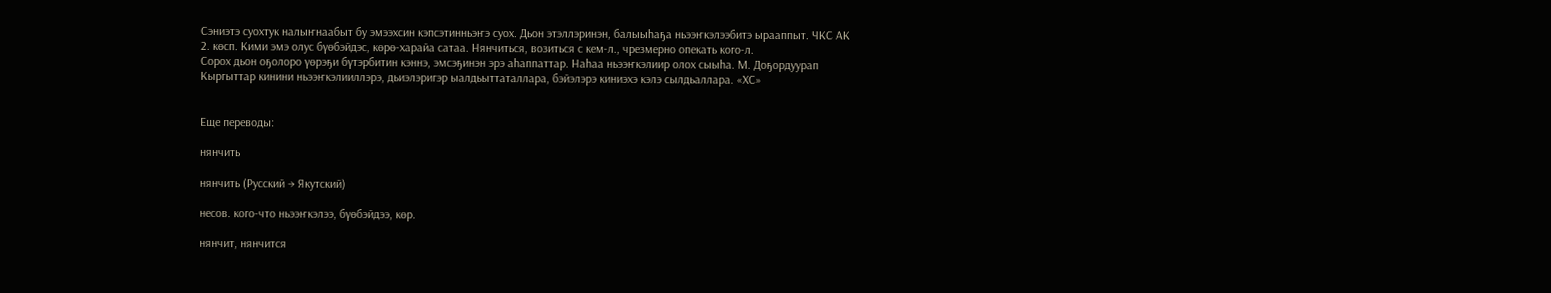Сэниэтэ суохтук налыҥнаабыт бу эмээхсин кэпсэтинньэҥэ суох. Дьон этэллэринэн, балыыһаҕа ньээҥкэлээбитэ ырааппыт. ЧКС АК
2. көсп. Кими эмэ олус бүөбэйдэс, көрө-харайа сатаа. Нянчиться, возиться с кем-л., чрезмерно опекать кого-л.
Сорох дьон оҕолоро үөрэҕи бүтэрбитин кэннэ, эмсэҕинэн эрэ аһаппаттар. Наһаа ньээҥкэлиир олох сыыһа. М. Доҕордуурап
Кыргыттар кинини ньээҥкэлииллэрэ, дьиэлэригэр ыалдьыттаталлара, бэйэлэрэ киниэхэ кэлэ сылдьаллара. «ХС»


Еще переводы:

нянчить

нянчить (Русский → Якутский)

несов. кого-что ньээҥкэлээ, бүөбэйдээ, көр.

нянчит, нянчится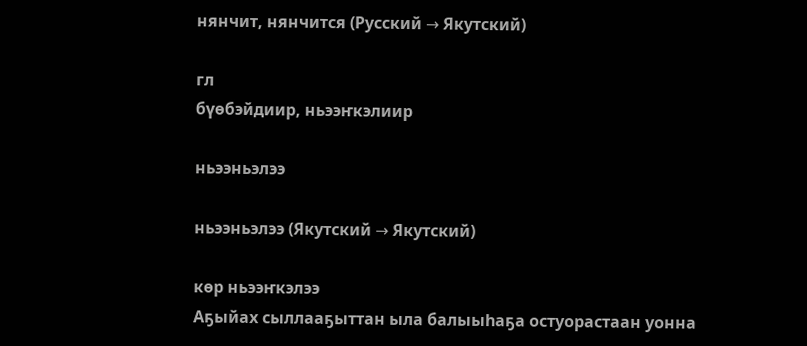нянчит, нянчится (Русский → Якутский)

гл
бүөбэйдиир, ньээҥкэлиир

ньээньэлээ

ньээньэлээ (Якутский → Якутский)

көр ньээҥкэлээ
Аҕыйах сыллааҕыттан ыла балыыһаҕа остуорастаан уонна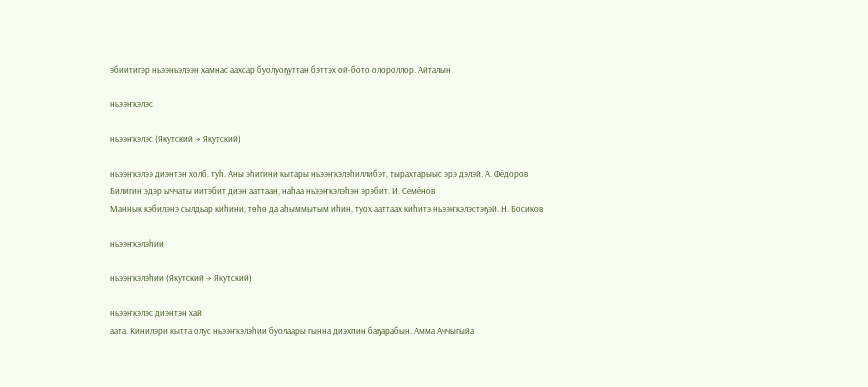эбиитигэр ньээньэлээн хамнас аахсар буолуоҕуттан бэттэх ой-бото олороллор. Айталын

ньээҥкэлэс

ньээҥкэлэс (Якутский → Якутский)

ньээҥкэлээ диэнтэн холб. туһ. Аны эһигини кытары ньээҥкэлэһиллибэт, тырахтарыыс эрэ дэлэй. А. Фёдоров
Билигин эдэр ыччаты иитэбит диэн ааттаан, наһаа ньээҥкэлэһэн эрэбит. И. Семёнов
Маннык кэбилэнэ сылдьар киһини, төһө да аһыммытым иһин, туох ааттаах киһитэ ньээҥкэлэстэҕэй. Н. Босиков

ньээҥкэлэһии

ньээҥкэлэһии (Якутский → Якутский)

ньээҥкэлэс диэнтэн хай
аата. Кинилэри кытта олус ньээҥкэлэһии буолаары гынна диэхпин баҕарабын. Амма Аччыгыйа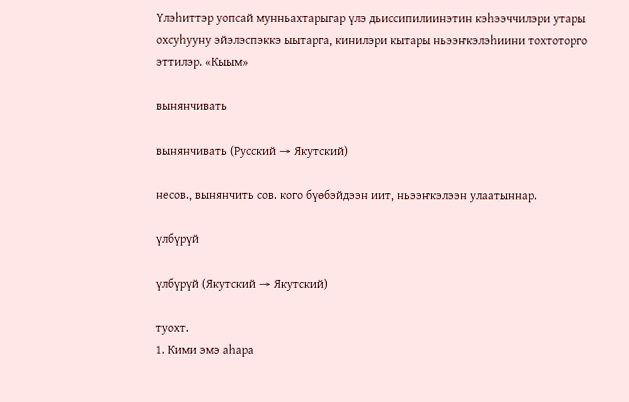Үлэһиттэр уопсай мунньахтарыгар үлэ дьиссипилиинэтин кэһээччилэри утары охсуһууну эйэлэспэккэ ыытарга, кинилэри кытары ньээҥкэлэһиини тохтоторго эттилэр. «Кыым»

вынянчивать

вынянчивать (Русский → Якутский)

несов., вынянчить сов. кого бүөбэйдээн иит, ньээҥкэлээн улаатыннар.

үлбүрүй

үлбүрүй (Якутский → Якутский)

туохт.
1. Кими эмэ аһара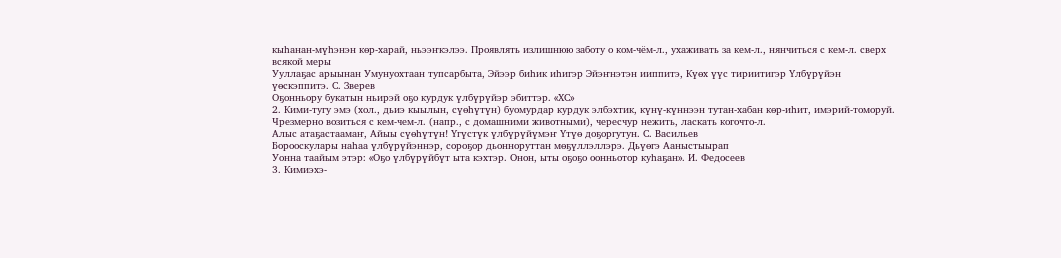кыһанан-мүһэнэн көр-харай, ньээҥкэлээ. Проявлять излишнюю заботу о ком-чём-л., ухаживать за кем-л., нянчиться с кем-л. сверх всякой меры
Ууллаҕас арыынан Умунуохтаан тупсарбыта, Эйээр биһик иһигэр Эйэҥнэтэн ииппитэ, Күөх үүс тириитигэр Үлбүрүйэн үөскэппитэ. С. Зверев
Оҕонньору букатын ньирэй оҕо курдук үлбүрүйэр эбиттэр. «ХС»
2. Кими-тугу эмэ (хол., дьиэ кыылын, сүөһүтүн) буомурдар курдук элбэхтик, күнү-күннээн тутан-хабан көр-иһит, имэрий-томоруй. Чрезмерно возиться с кем-чем-л. (напр., с домашними животными), чересчур нежить, ласкать когочто-л.
Алыс атаҕастаамаҥ, Айыы сүөһүтүн! Үгүстүк үлбүрүйүмэҥ Үтүө доҕоргутун. С. Васильев
Борооскулары наһаа үлбүрүйэннэр, сороҕор дьонноруттан мөҕүллэллэрэ. Дьүөгэ Ааныстыырап
Уонна таайым этэр: «Оҕо үлбүрүйбүт ыта кэхтэр. Онон, ыты оҕоҕо оонньотор куһаҕан». И. Федосеев
3. Кимиэхэ-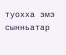туохха эмэ сынньатар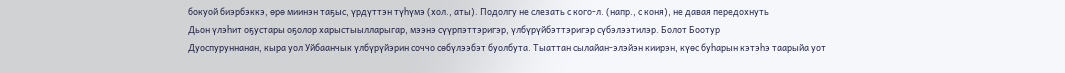бокуой биэрбэккэ, өрө миинэн таҕыс, үрдүттэн түһүмэ (хол., аты). Подолгу не слезать с кого-л. (напр., с коня), не давая передохнуть
Дьон үлэһит оҕустары оҕолор харыстыылларыгар, мээнэ сүүрпэттэригэр, үлбүрүйбэттэригэр сүбэлээтилэр. Болот Боотур
Дуоспуруннанан, кыра уол Уйбаанчык үлбүрүйэрин соччо сөбүлээбэт буолбута. Тыаттан сылайан-элэйэн киирэн, күөс буһарын кэтэһэ таарыйа уот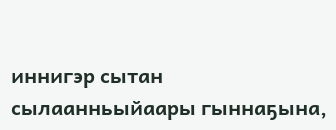иннигэр сытан сылаанньыйаары гыннаҕына,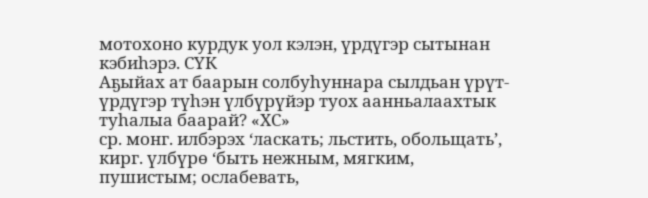мотохоно курдук уол кэлэн, үрдүгэр сытынан кэбиһэрэ. СҮК
Аҕыйах ат баарын солбуһуннара сылдьан үрүт-үрдүгэр түһэн үлбүрүйэр туох аанньалаахтык туһалыа баарай? «ХС»
ср. монг. илбэрэх ‘ласкать; льстить, обольщать’, кирг. үлбүрө ‘быть нежным, мягким, пушистым; ослабевать,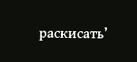раскисать’